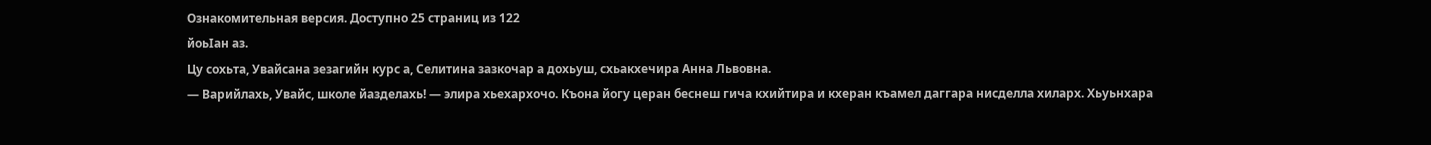Ознакомительная версия. Доступно 25 страниц из 122
йоьIан аз.
Цу сохьта, Увайсана зезагийн курс а, Селитина зазкочар а дохьуш, схьакхечира Анна Львовна.
— Варийлахь, Увайс, школе йазделахь! — элира хьехархочо. Къона йогу церан беснеш гича кхийтира и кхеран къамел даггара нисделла хиларх. Хьуьнхара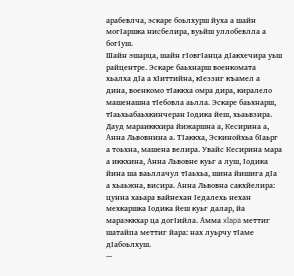арабевлча, эскаре боьлхурш йуха а шайн могIаршка нисбелира, вуьйш уллобевлла а богIуш.
Шайн эшарца, шайн гIовгIанца дIакхечира уьш райцентре. Эскаре баьхнарш военкомата хьалха дIа а хIиттийна, кIеззиг къамел а дина, военкомо тIаккха омра дира, киралело машенашна тIебовла аьлла. Эскаре баьхнарш, тIаьхьабаьхкинчеран Iодика йеш, хьаьвзира. Дауд мараиккхира йижаршна а, Кесирина а, Анна Львовнина а. ТIаккха, Эскинойхьа бIаьрг а тоьхна, машена велира. Увайс Кесирина мара а иккхина, Анна Львовне куьг а луш, Iодика йина ша ваьллачул тIаьхьа, шина йишига дIа а хьаьжна, висира. Анна Львовна сакхйелира: цунна хаьара вайнехан Iедалехь нехан мехкаршка Iодика йеш куьг далар, йа мараэккхар ца догIийла. Амма xIapa меттиг шатайпа меттиг йара: нах луьрчу тIаме дIабоьлхуш.
—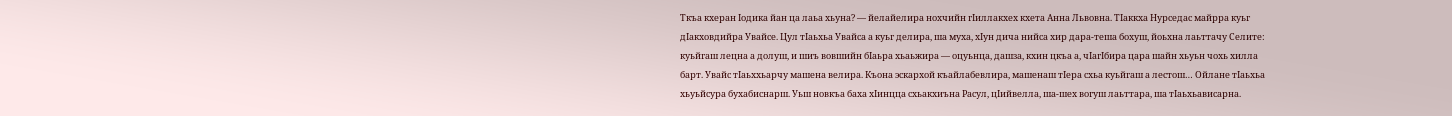Ткъа кхеран Iодика йан ца лаьа хьуна? — йелайелира нохчийн гIиллакхех кхета Анна Львовна. ТIаккха Нурседас майрра куьг дIакховдийра Увайсе. Цул тIаьхьа Увайса а куьг делира, ша муха, хIун дича нийса хир дара-теша бохуш, йоьхна лаьттачу Селите: куьйгаш лецна а долуш, и шиъ вовшийн бIаьра хьаьжира — оцуьнца, дашза, кхин цкъа а, чIагIбира цара шайн хьуьн чохь хилла барт. Увайс тIаьххьарчу машена велира. Къона эскархой къайлабевлира, машенаш тIера схьа куьйгаш а лестош… Ойлане тIаьхьа хьуьйсура бухабиснарш. Уьш новкъа баха хIинцца схьакхиъна Расул, цIийвелла, ша-шех вогуш лаьттара, ша тIаьхьависарна.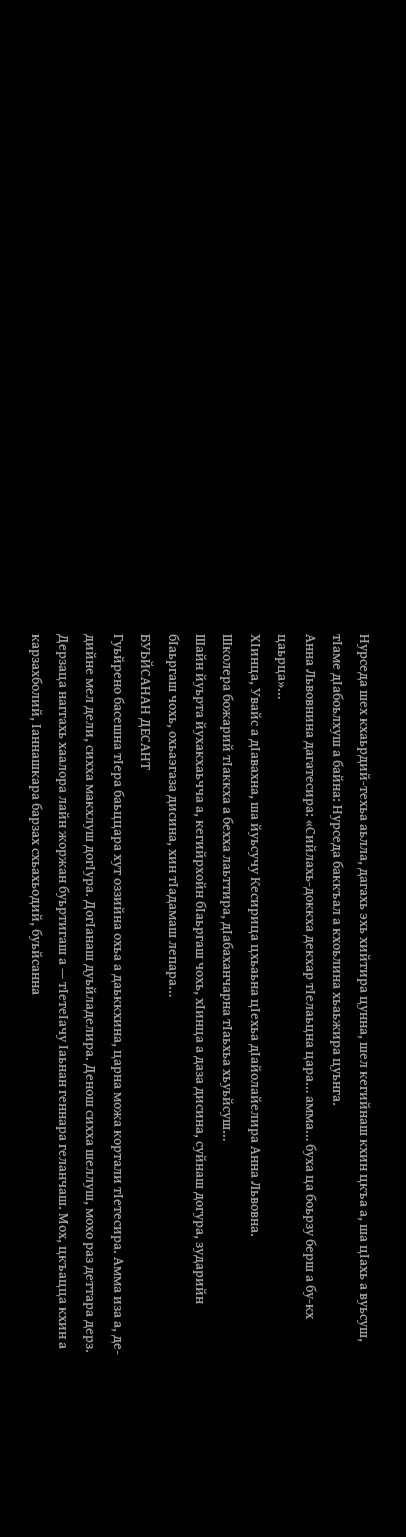Нурседа шех кхаьрдий-техьа аьлла, дагахь эхь хийтира цунна, шел кегийнаш кхин цкъа а, ша цIахь а вуьсуш, тIаме дIабоьлхуш а байна: Нурседа баккъал а кхоьлина хьаьжира цуьнга.
Анна Львовнина дагатесира: «Сийлахь-доккха декхар тIелаьцна цара… амма… буха ца боьрзу берш а бу-кх цаьрца»…
ХIинца, Увайс а дIавахна, ша йуьсучу Кесирица цхьаьна цIехьа дIайолайелира Анна Львовна.
Школера божарий тIаккха а бехха лаьттира, дIабаханчарна тIаьхьа хьуьйсуш…
Шайн йуьрта йухакхаьчча а, кегийрхойн бIаьргаш чохь, хIинца а даза дисина, суйнаш догура, зударийн бIаьргаш чохь, охьаэгаза дисина, хин тIадамаш лепара…
БУЬЙСАНАН ДЕСАНТ
Гуьйрено басешна тIера баьццара хут оззийна охьа а даьккхина, царна можа кортали тIетесира. Амма иза а, де-дийне мел дели, сихха макхлуш догIура. ДогIанаш дуьйладелира. Денош сихха шеллуш, мохо раз деттара дерз. Дерзаца наггахь хаалора лайн жоржан буьртигаш а — тIетеIачу Iаьнан геннара геланчаш. Мох, цкъацца кхин а карзахболий, Iаннашкара барзах схьахьодий, буьйсанна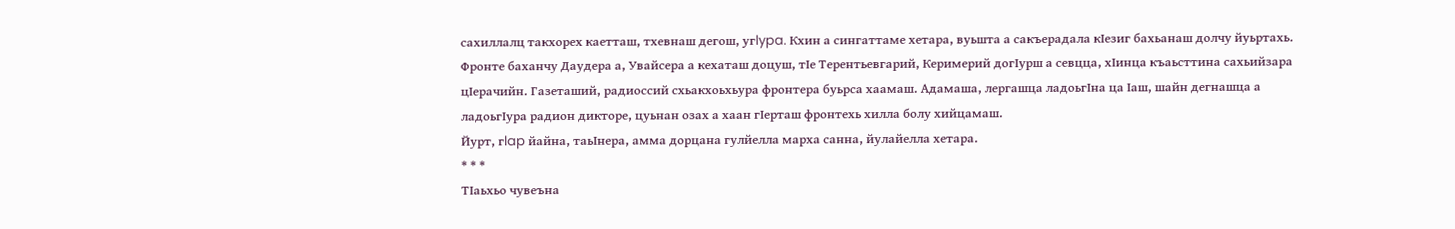сахиллалц такхорех каетташ, тхевнаш дегош, yгlypa. Кхин а сингаттаме хетара, вуьшта а сакъерадала кIезиг бахьанаш долчу йуьртахь.
Фронте баханчу Даудера а, Увайсера а кехаташ доцуш, тIе Терентьевгарий, Керимерий догIурш а севцца, хIинца къаьсттина сахьийзара цIерачийн. Газеташий, радиоссий схьакхоьхьура фронтера буьрса хаамаш. Адамаша, лергашца ладоьгIна ца Iаш, шайн дегнашца а ладоьгIура радион дикторе, цуьнан озах а хаан гIерташ фронтехь хилла болу хийцамаш.
Йурт, гlap йайна, таьIнера, амма дорцана гулйелла марха санна, йулайелла хетара.
* * *
ТIаьхьо чувеъна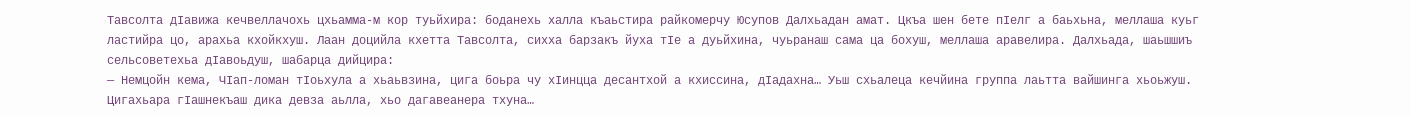Тавсолта дIавижа кечвеллачохь цхьамма-м кор туьйхира: боданехь халла къаьстира райкомерчу Юсупов Далхьадан амат. Цкъа шен бете пIелг а баьхьна, меллаша куьг ластийра цо, арахьа кхойкхуш. Лаан доцийла кхетта Тавсолта, сихха барзакъ йуха тIе а дуьйхина, чуьранаш сама ца бохуш, меллаша аравелира. Далхьада, шаьшшиъ сельсоветехьа дIавоьдуш, шабарца дийцира:
— Немцойн кема, ЧIап-ломан тIоьхула а хьаьвзина, цига боьра чу хIинцца десантхой а кхиссина, дIадахна… Уьш схьалеца кечйина группа лаьтта вайшинга хьоьжуш. Цигахьара гIашнекъаш дика девза аьлла, хьо дагавеанера тхуна…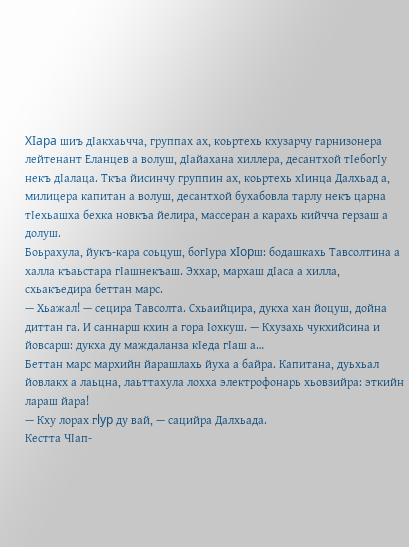XIapa шиъ дIакхаьчча, группах ах, коьртехь кхузарчу гарнизонера лейтенант Еланцев а волуш, дIайахана хиллера, десантхой тIебогIу некъ дIалаца. Ткъа йисинчу группин ах, коьртехь хIинца Далхьад а, милицера капитан а волуш, десантхой бухабовла тарлу некъ царна тIехьашха бехка новкъа йелира, массеран а карахь кийчча герзаш а долуш.
Боьрахула, йукъ-кара соьцуш, богIура xIopш: бодашкахь Тавсолтина а халла къаьстара гIашнекъаш. Эххар, мархаш дIаса а хилла, схьакъедира беттан марс.
— Хьажал! — сецира Тавсолта. Схьаийцира, дукха хан йоцуш, дойна диттан га. И саннарш кхин а гора Iохкуш. — Кхузахь чукхийсина и йовсарш: дукха ду маждаланза кIеда гIаш а…
Беттан марс мархийн йарашлахь йуха а байра. Капитана, дуьхьал йовлакх а лаьцна, лаьттахула лохха электрофонарь хьовзийра: эткийн лараш йара!
— Кху лорах гlyp ду вай, — сацийра Далхьада.
Кестта ЧIап-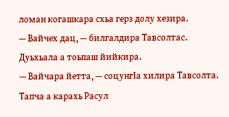ломан когашкара схьа герз долу хезира.
— Вайчех дац, — билгалдира Тавсолтас.
Дуьхьала а тоьпаш йийкира.
— Вайчара йетта, — соцунгIа хилира Тавсолта.
Тапча а карахь Расул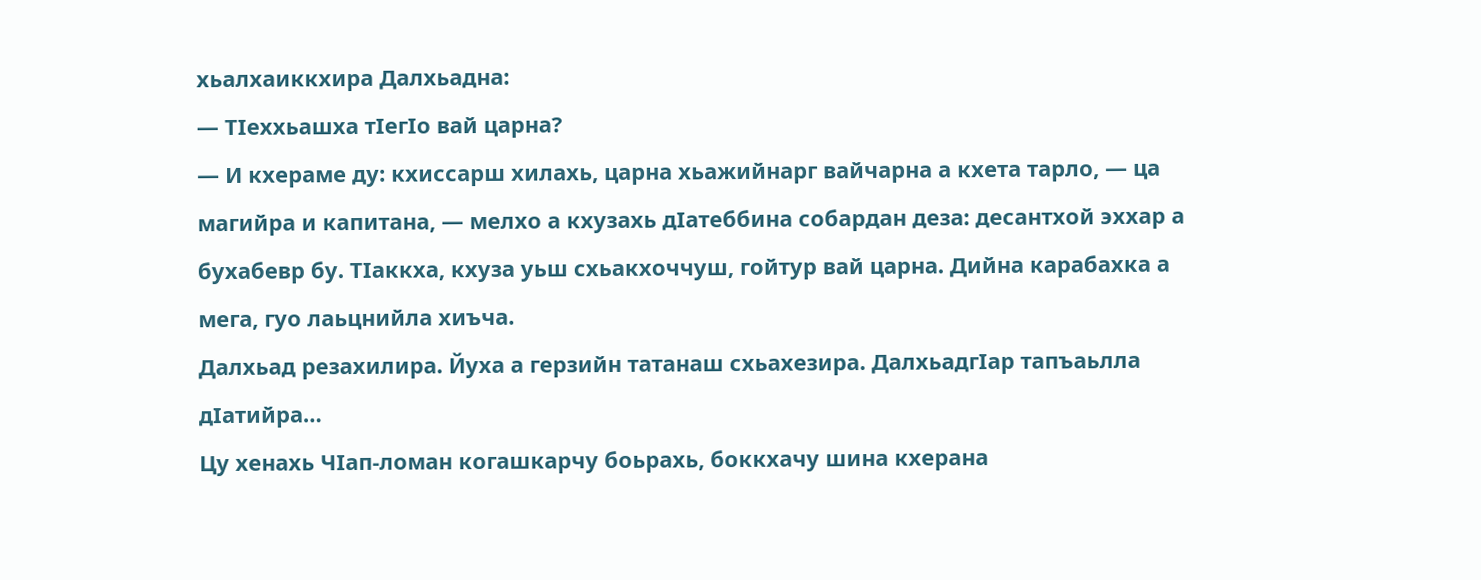хьалхаиккхира Далхьадна:
— ТIеххьашха тIегIо вай царна?
— И кхераме ду: кхиссарш хилахь, царна хьажийнарг вайчарна а кхета тарло, — ца магийра и капитана, — мелхо а кхузахь дIатеббина собардан деза: десантхой эххар а бухабевр бу. ТIаккха, кхуза уьш схьакхоччуш, гойтур вай царна. Дийна карабахка а мега, гуо лаьцнийла хиъча.
Далхьад резахилира. Йуха а герзийн татанаш схьахезира. ДалхьадгIар тапъаьлла дIатийра…
Цу хенахь ЧIап-ломан когашкарчу боьрахь, боккхачу шина кхерана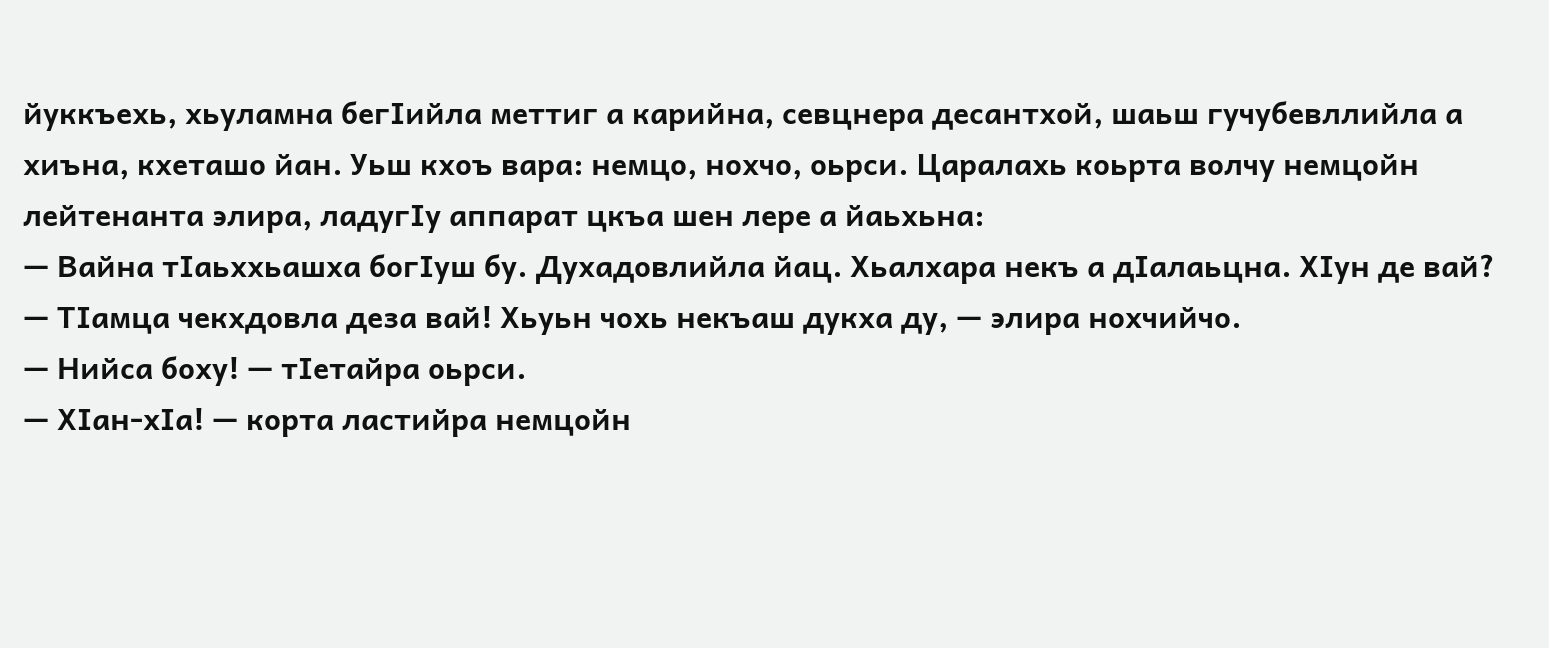йуккъехь, хьуламна бегIийла меттиг а карийна, севцнера десантхой, шаьш гучубевллийла а хиъна, кхеташо йан. Уьш кхоъ вара: немцо, нохчо, оьрси. Царалахь коьрта волчу немцойн лейтенанта элира, ладугIу аппарат цкъа шен лере а йаьхьна:
— Вайна тIаьххьашха богIуш бу. Духадовлийла йац. Хьалхара некъ а дIалаьцна. ХIун де вай?
— ТIамца чекхдовла деза вай! Хьуьн чохь некъаш дукха ду, — элира нохчийчо.
— Нийса боху! — тIетайра оьрси.
— ХIан-хIа! — корта ластийра немцойн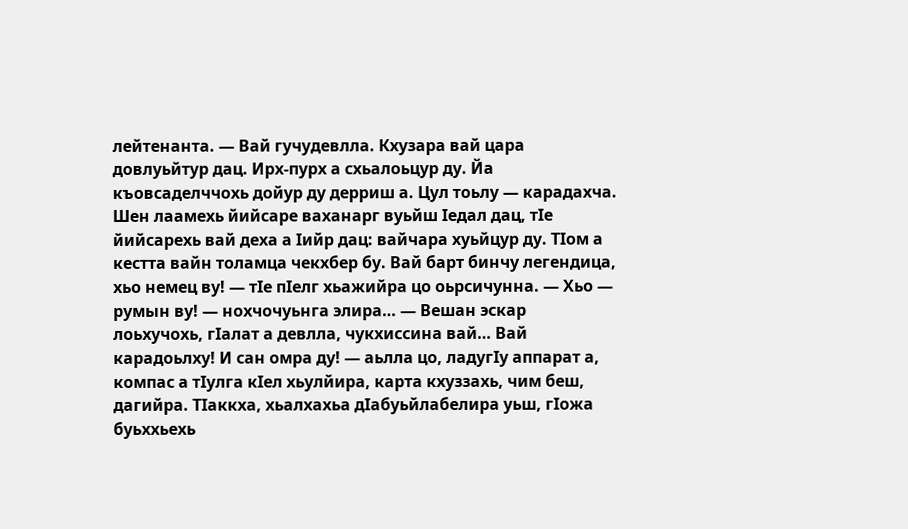лейтенанта. — Вай гучудевлла. Кхузара вай цара довлуьйтур дац. Ирх-пурх а схьалоьцур ду. Йа къовсаделччохь дойур ду дерриш а. Цул тоьлу — карадахча. Шен лаамехь йийсаре ваханарг вуьйш Iедал дац, тIе йийсарехь вай деха а Iийр дац: вайчара хуьйцур ду. ТIом а кестта вайн толамца чекхбер бу. Вай барт бинчу легендица, хьо немец ву! — тIе пIелг хьажийра цо оьрсичунна. — Хьо — румын ву! — нохчочуьнга элира… — Вешан эскар лоьхучохь, гIалат а девлла, чукхиссина вай… Вай карадоьлху! И сан омра ду! — аьлла цо, ладугIу аппарат а, компас а тIулга кIел хьулйира, карта кхуззахь, чим беш, дагийра. ТIаккха, хьалхахьа дIабуьйлабелира уьш, гIожа буьххьехь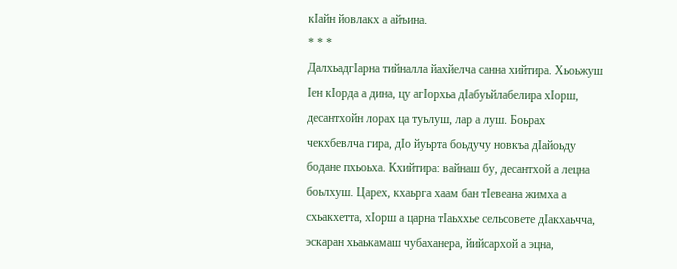кIайн йовлакх а айъина.
* * *
ДалхьадгIарна тийналла йахйелча санна хийтира. Хьоьжуш Iен кIорда а дина, цу агIорхьа дIабуьйлабелира хIорш, десантхойн лорах ца туьлуш, лар а луш. Боьрах чекхбевлча гира, дIо йуьрта боьдучу новкъа дIайоьду бодане пхьоьха. Кхийтира: вайнаш бу, десантхой а лецна боьлхуш. Царех, кхаьрга хаам бан тIевеана жимха а схьакхетта, хIорш а царна тIаьххье сельсовете дIакхаьчча, эскаран хьаькамаш чубаханера, йийсархой а эцна,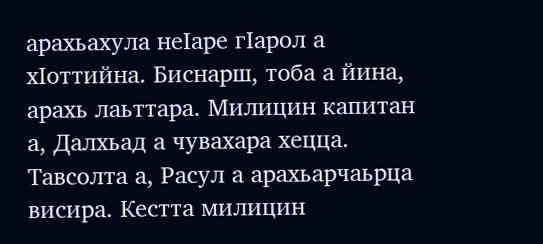арахьахула неIаре гIарол а хIоттийна. Биснарш, тоба а йина, арахь лаьттара. Милицин капитан а, Далхьад а чувахара хецца. Тавсолта а, Расул а арахьарчаьрца висира. Кестта милицин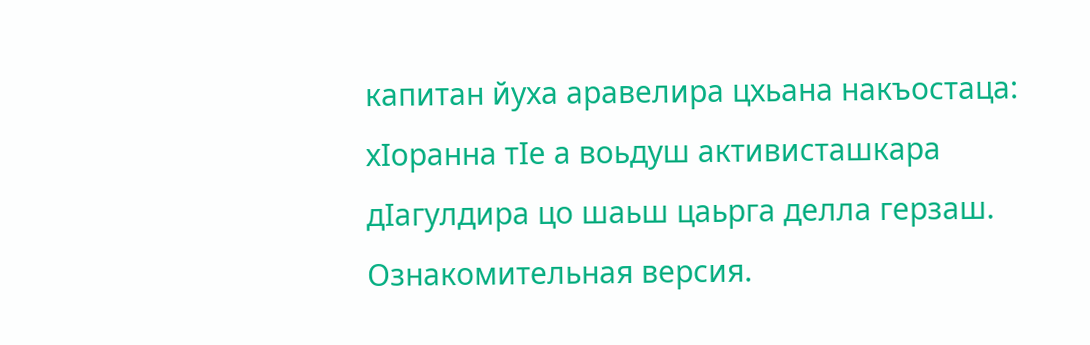капитан йуха аравелира цхьана накъостаца: хIоранна тIе а воьдуш активисташкара дIагулдира цо шаьш цаьрга делла герзаш.
Ознакомительная версия.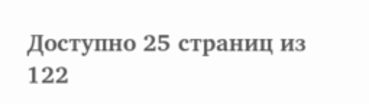Доступно 25 страниц из 122